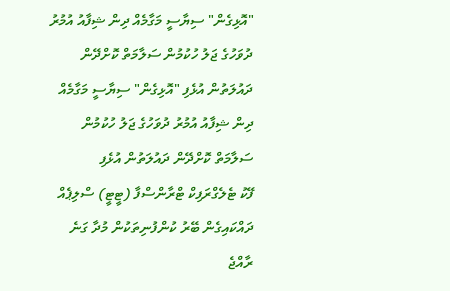"އޮޅިގެން" ސިޔާސީ މަގާމެއް ދިން ޝިފާއު އުމުރު ދުވަހުގެ ޖަލު ހުކުމުން ސަލާމަތް ކޮށްދޭން ދައުލަތުން އުޅެފި "އޮޅިގެން" ސިޔާސީ މަގާމެއް ދިން ޝިފާއު އުމުރު ދުވަހުގެ ޖަލު ހުކުމުން ސަލާމަތް ކޮށްދޭން ދައުލަތުން އުޅެފި
ފޭކު ޓެލެގްރަފިކް ޓްރާންސްފާ (ޓީޓީ) ސްލިޕެއް ދައްކައިގެން ބޭރު ކުންފުނިތަކުން މުދާ ގަނެ ރާއްޖެ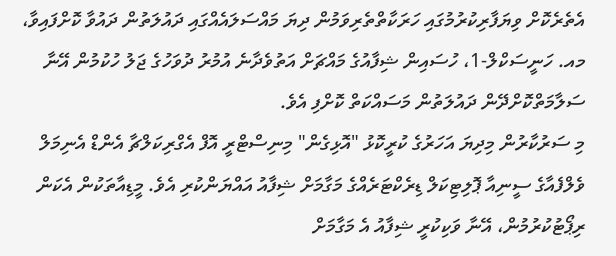އެތެރެކޮށް ވިޔަފާރިކުރުމުގައި ހަރަކާތްތެރިވަމުން ދިޔަ މައްސަލައެއްގައި ދައުލަތުން ދައުވާ ކޮށްފައިވާ، މއ. ހަނީސަކްލް-1، ހުސައިން ޝިފާއުގެ މައްޗަށް އަތުވެދާނެ އުމުރު ދުވަހުގެ ޖަލު ހުކުމުން އޭނާ ސަލާމަތްކޮށްދޭން ދައުލަތުން މަސައްކަތް ކޮށްފި އެވެ.
މި ސަރުކާރުން މިދިޔަ އަހަރުގެ ކުރީކޮޅު "އޮޅިގެން" މިނިސްޓްރީ އޮފް އެގްރިކަލްޗާ އެންޑް އެނިމަލް ވެލްފެއާގެ ސީނިއާ ޕޮލިޓިކަލް ޑިރެކްޓަރެއްގެ މަގާމަށް ޝިފާއު އައްޔަންކުރި އެވެ. މީޑިއާތަކުން އެކަން ރިޕޯޓުކުރުމުން، އޭނާ ވަކިކުރީ ޝިފާއު އެ މަގާމަށް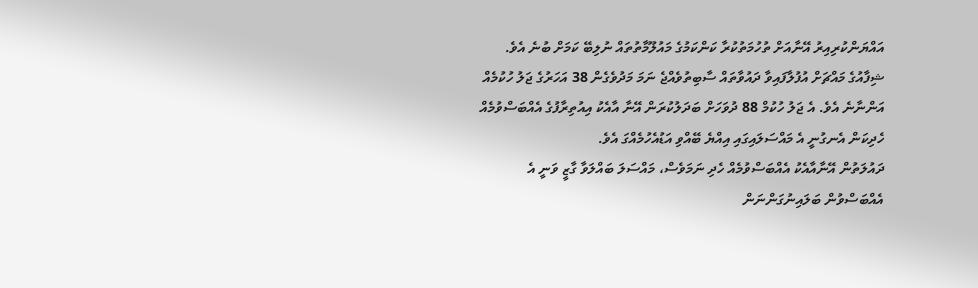އައްޔަންކުރިއިރު އޭނާއަށް ތުހުމަތުކުރާ ކަންކަމުގެ މައުލޫމާތުތައް ނުލިބޭ ކަމަށް ބުނެ އެވެ.
ޝިފާއުގެ މައްޗަށް އުފުލާފައިވާ ދައުވާތައް ސާބިތުވެއްޖެ ނަމަ މަދުވެގެން 38 އަހަރުގެ ޖަލު ހުކުމެއް އަންނާނެ އެވެ. އެ ޖަލު ހުކުމް 88 ދުވަހަށް ބަދަލުކުރަން އޭނާ އާއެކު އިއުތިރާފުގެ އެއްބަސްވުމެއް ހެދިކަން އެނގުނީ އެ މައްސަލައިގައި އިއްޔެ ބޭއްވި އަޑުއެހުމެއްގަ އެވެ.
ދައުލަތުން އޭނާއާއެކު އެއްބަސްވުމެއް ހެދި ނަމަވެސް، މައްސަލަ ބައްލަވާ ގާޒީ ވަނީ އެ އެއްބަސްވުން ބަލައިނުގަންނަން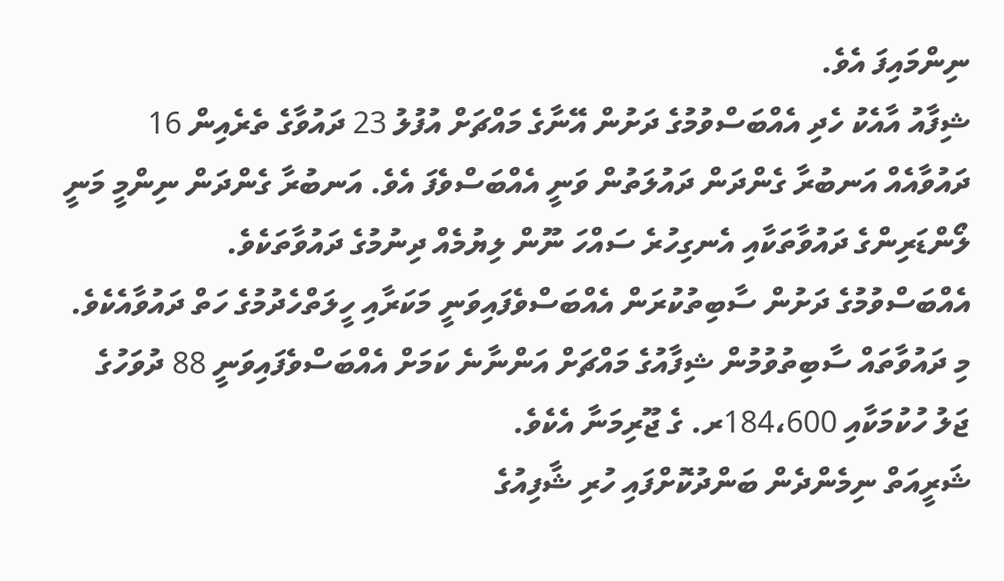ނިންމައިފަ އެވެ.
ޝިފާއު އާއެކު ހެދި އެއްބަސްވުމުގެ ދަށުން އޭނާގެ މައްޗަށް އުފުލު 23 ދައުވާގެ ތެރެއިން 16 ދައުވާއެއް އަނބުރާ ގެންދަން ދައުލަތުން ވަނީ އެއްބަސްވެފަ އެވެ. އަނބުރާ ގެންދަން ނިންމީ މަނީ ލޯންޑަރިންގެ ދައުވާތަކާއި އެނގިހުރެ ސައްހަ ނޫން ލިޔުމެއް ދިނުމުގެ ދައުވާތަކެވެ.
އެއްބަސްވުމުގެ ދަށުން ސާބިތުކުރަން އެއްބަސްވެފައިވަނީ މަކަރާއި ހީލަތްހެދުމުގެ ހަތް ދައުވާއެކެވެ. މި ދައުވާތައް ސާބިތުވުމުން ޝިފާއުގެ މައްޗަށް އަންނާނެ ކަމަށް އެއްބަސްވެފައިވަނީ 88 ދުވަހުގެ ޖަލު ހުކުމަކާއި 184،600ރ. ގެ ޖޫރިމަނާ އެކެވެ.
ޝަރީއަތް ނިމެންދެން ބަންދުކޮށްފައި ހުރި ޝާފިއުގެ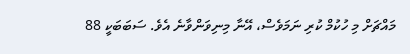މައްޗަށް މި ހުކުމް ކުރި ނަމަވެސް، އޭނާ މިނިވަންވާނެ އެވެ. ސަބަބަކީ 88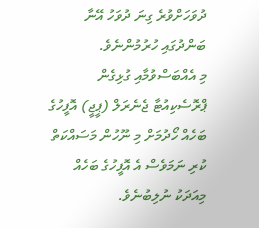ދުވަހަށްވުރެ ގިނަ ދުވަހު އޭނާ ބަންދުގައި ހުރުމުންނެވެ.
މި އެއްބަސްވުމާއި ގުޅިގެން ޕްރޮސެކިއުޓާ ޖެނެރަލް (ޕީޖީ) އޮފީހުގެ ބަހެއް ހޯދުމަށް މި ނޫހުން މަސައްކަތް ކުރި ނަމަވެސް އެ އޮފީހުގެ ބަހެއް މިއަދަކު ނުލިބުނެވެ.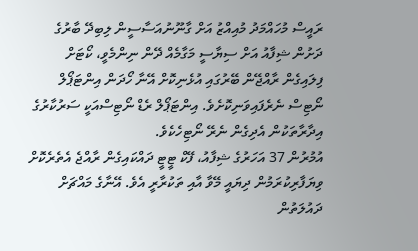ރައީސް މުހައްމަދު މުއިއްޒު އަށް ގާނޫނުއަސާސީން ލިބިދޭ ބާރުގެ ދަށުން ޝިފާއު އަށް ސިޔާސީ މަގާމެއް ދޭން ނިންމެވީ، ކޯޓަށް ފިލައިގެން ރާއްޖޭން ބޭރުގައި އުޅެނިކޮށް އޭނާ ހޯދަން އިންޓަޕޯލް ނޯޓިސް ނެރެފައިވަނިކޮށެވެ. އިންޓަޕޯލް ރެޑް ނޯޓިސްއަކީ ސަރުކާރުގެ އިދާރާތަކުން އެދިގެން ނެރޭ ނޯޓިހެކެވެ.
އުމުރުން 37 އަހަރުގެ ޝިފާއު، ފޭކް ޓީޓީ ދައްކައިގެން ރާއްޖެ އެތެރެކޮށް ވިޔަފާރިކުރަމުން ދިޔައީ މޭވާ އާއި ތަކުރާރީ އެވެ. އޭނާގެ މައްޗަށް ދައުލަތުން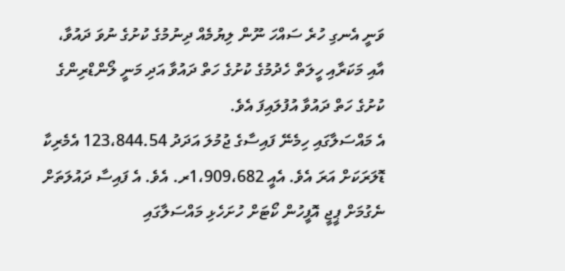ވަނީ އެނގި ހުރެ ސައްހަ ނޫން ލިޔުމެއް ދިނުމުގެ ކުށުގެ ނުވަ ދައުވާ، އާއި މަކަރާއި ހީލަތް ހެދުމުގެ ކުށުގެ ހަތް ދައުވާ އަދި މަނީ ލޯންޑްރިންގެ ކުށުގެ ހަތް ދައުވާ އުފުލައިފަ އެވެ.
އެ މައްސަލާގައި ހިމެނޭ ފައިސާގެ ޖުމުލަ އަދަދު 123،844.54 އެމެރިކާ ޑޮލަރަކަށް އަރަ އެވެ. އެއީ 1،909،682ރ. އެވެ. އެ ފައިސާ ދައުލަތަށް ނެގުމަށް ޕީޖީ އޮފީހުން ކޯޓަށް ހުށަހެޅި މައްސަލާގައި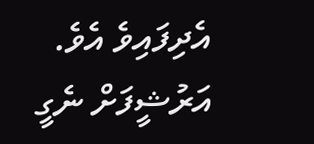އެދިފައިވެ އެވެ.
އަރުޝީފަށް ނެގީ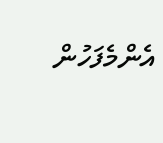އެންމެފަހުން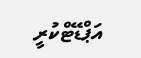އަޕްޑޭޓްކުރީ